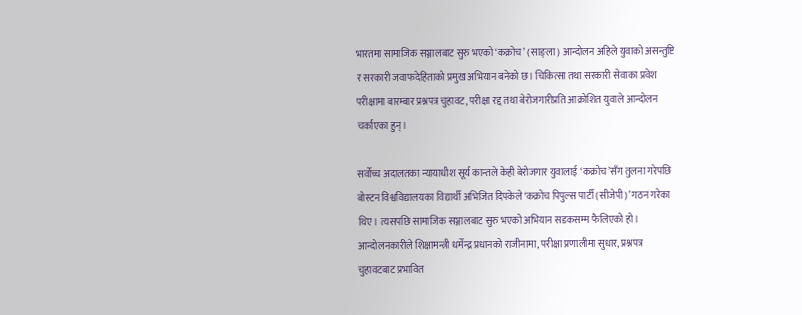भारतमा सामाजिक सञ्जालबाट सुरु भएको ‘कक्रोच’ (साङ्ला) आन्दोलन अहिले युवाको असन्तुष्टि र सरकारी जवाफदेहिताको प्रमुख अभियान बनेको छ। चिकित्सा तथा सरकारी सेवाका प्रवेश परीक्षामा बारम्बार प्रश्नपत्र चुहावट, परीक्षा रद्द तथा बेरोजगारीप्रति आक्रोशित युवाले आन्दोलन चर्काएका हुन्।

सर्वोच्च अदालतका न्यायाधीश सूर्य कान्तले केही बेरोजगार युवालाई ‘कक्रोच’सँग तुलना गरेपछि बोस्टन विश्वविद्यालयका विद्यार्थी अभिजित दिपकेले ‘कक्रोच पिपुल्स पार्टी (सीजेपी)’ गठन गरेका थिए। त्यसपछि सामाजिक सञ्जालबाट सुरु भएको अभियान सडकसम्म फैलिएको हो।
आन्दोलनकारीले शिक्षामन्त्री धर्मेन्द्र प्रधानको राजीनामा, परीक्षा प्रणालीमा सुधार, प्रश्नपत्र चुहावटबाट प्रभावित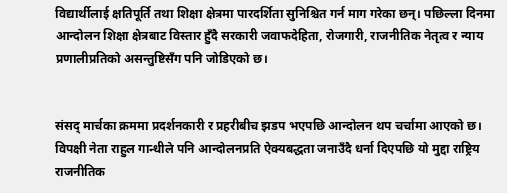विद्यार्थीलाई क्षतिपूर्ति तथा शिक्षा क्षेत्रमा पारदर्शिता सुनिश्चित गर्न माग गरेका छन्। पछिल्ला दिनमा आन्दोलन शिक्षा क्षेत्रबाट विस्तार हुँदै सरकारी जवाफदेहिता, रोजगारी, राजनीतिक नेतृत्व र न्याय प्रणालीप्रतिको असन्तुष्टिसँग पनि जोडिएको छ।


संसद् मार्चका क्रममा प्रदर्शनकारी र प्रहरीबीच झडप भएपछि आन्दोलन थप चर्चामा आएको छ। विपक्षी नेता राहुल गान्धीले पनि आन्दोलनप्रति ऐक्यबद्धता जनाउँदै धर्ना दिएपछि यो मुद्दा राष्ट्रिय राजनीतिक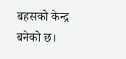बहसको केन्द्र बनेको छ।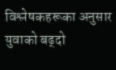विश्लेषकहरूका अनुसार युवाको बढ्दो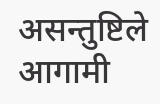असन्तुष्टिले आगामी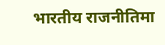भारतीय राजनीतिमा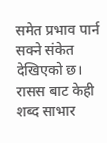समेत प्रभाव पार्न सक्ने संकेत देखिएको छ।
रासस बाट केही शब्द साभार